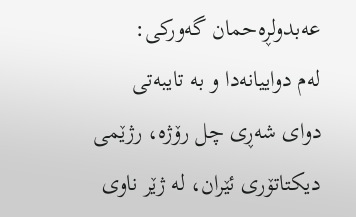عەبدولڕەحمان گەورکی:
لەم دواییانەدا و بە تایبەتی دوای شەڕی چل رۆژە، رژێمی دیکتاتۆری ئێران، لە ژێر ناوی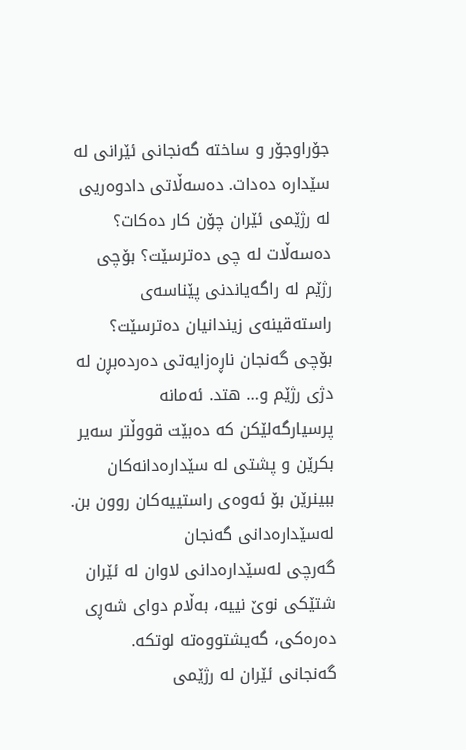جۆراوجۆر و ساختە گەنجانی ئێرانی لە سێدارە دەدات. دەسەڵاتی دادوەریی لە رژێمی ئێران چۆن کار دەکات؟ دەسەڵات لە چی دەترسێت؟ بۆچی رژێم لە راگەیاندنی پێناسەی راستەقینەی زیندانیان دەترسێت؟ بۆچی گەنجان ناڕەزایەتی دەردەبڕن لە دژی رژێم و… هتد. ئەمانە پرسیارگەلێکن کە دەبێت قووڵتر سەیر بکرێن و پشتی لە سێدارەدانەکان ببینرێن بۆ ئەوەی راستییەکان روون بن.
لەسێدارەدانی گەنجان
گەرچی لەسێدارەدانی لاوان لە ئێران شتێکی نوێ نییە، بەڵام دوای شەڕی دەرەکی، گەیشتووەتە لوتکە. گەنجانی ئێران لە رژێمی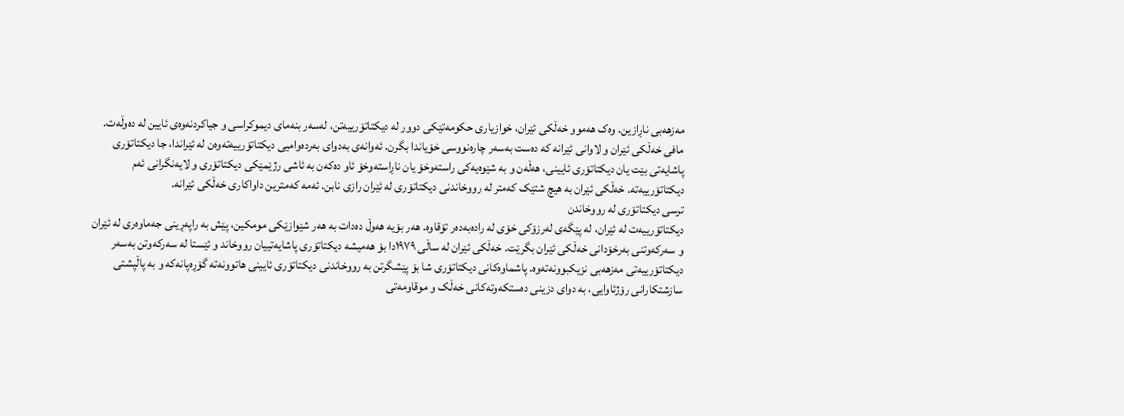مەزهەبی ناڕازین. وەک هەموو خەڵکی ئێران، خوازیاری حکومەتێکی دوور لە دیکتاتۆرییەتن، لەسەر بنەمای دیموکراسی و جیاکردنەوەی ئایین لە دەوڵەت. مافی خەڵکی ئێران و لاوانی ئێرانە کە دەست بەسەر چارەنووسی خۆیاندا بگرن. ئەوانەی بەدوای بەردەوامیی دیکتاتۆرییەتەوەن لە ئێراندا، جا دیکتاتۆری پاشایەتی بێت یان دیکتاتۆری ئایینی، هەڵەن و بە شێوەیەکی راستەوخۆ یان ناڕاستەوخۆ ئاو دەکەن بە ئاشی رژێمێکی دیکتاتۆری و لایەنگرانی ئەم دیکتاتۆرییەتە. خەڵکی ئێران بە هیچ شتێک کەمتر لە رووخاندنی دیکتاتۆری لە ئێران رازی نابن. ئەمە کەمترین داواکاری خەڵکی ئێرانە.
ترسی دیکتاتۆری لە رووخاندن
دیکتاتۆرییەت لە ئێران، لە پێگەی لەرزۆکی خۆی لە رادەبەدەر تۆقاوە. هەر بۆیە هەوڵ دەدات بە هەر شێوازێکی مومکین، پێش بە راپەڕینی جەماوەری لە ئێران و سەرکەوتنی بەرخۆدانی خەڵکی ئێران بگرێت. خەڵکی ئێران لە ساڵی ١٩٧٩دا بۆ هەمیشە دیکتاتۆری پاشایەتییان رووخاند و ئێستا لە سەرکەوتن بەسەر دیکتاتۆرییەتی مەزهەبی نزیکبوونەتەوە. پاشماوەکانی دیکتاتۆری شا بۆ پێشگرتن بە رووخاندنی دیکتاتۆری ئایینی هاتوونەتە گۆڕەپانەکە و بە پاڵپشتی سازشتکارانی رۆژئاوایی، بە دوای دزینی دەستکەوتەکانی خەڵک و موقاومەتی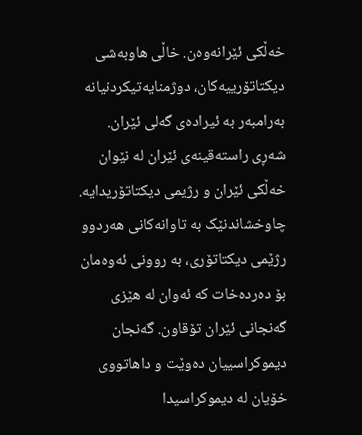خەڵکی ئێرانەوەن. خاڵی هاوبەشی دیکتاتۆرییەکان، دوژمنایەتیکردنیانە بەرامبەر بە ئیرادەی گەلی ئێران. شەڕی راستەقینەی ئێران لە نێوان خەڵکی ئێران و رژیمی دیکتاتۆریدایە.
چاوخشاندنێک بە تاوانەکانی هەردوو رژێمی دیکتاتۆری، بە روونی ئەوەمان بۆ دەردەخات کە ئەوان لە هێزی گەنجانی ئێران تۆقاون. گەنجان دیموکراسییان دەوێت و داهاتووی خۆیان لە دیموکراسیدا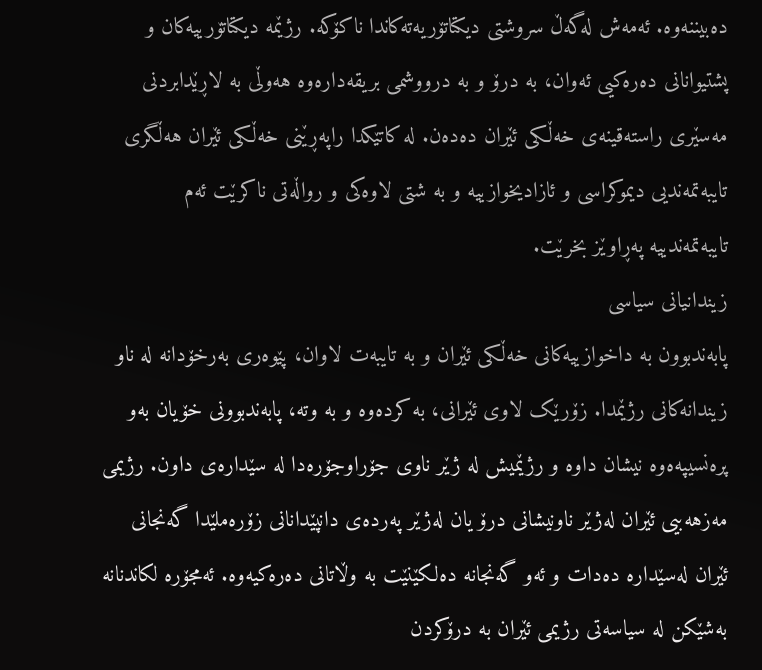دەبیننەوە. ئەمەش لەگەڵ سروشتی دیکتاتۆریەتەکاندا ناکۆکە. رژێمە دیکتاتۆرییەکان و پشتیوانانی دەرەکیی ئەوان، بە درۆ و بە درووشمی بریقەدارەوە هەوڵی بە لاڕێدابردنی مەسێری راستەقینەی خەڵکی ئێران دەدەن. لە کاتێکدا راپەڕێنی خەڵکی ئێران هەڵگری تایبەتمەندیی دیموکراسی و ئازادیخوازییە و بە شتی لاوەکی و رواڵەتی ناکرێت ئەم تایبەتمەندییە پەڕاوێز بخرێت.
زیندانیانی سیاسی
پابەندبوون بە داخوازییەکانی خەڵکی ئێران و بە تایبەت لاوان، پێوەری بەرخۆدانە لە ناو زیندانەکانی رژێمدا. زۆرێک لاوی ئێرانی، بە کردەوە و بە وتە، پابەندبوونی خۆیان بەو پرەنسیپەەوە نیشان داوە و رژێمیش لە ژێر ناوی جۆراوجۆرەدا لە سێدارەی داون. رژیمی مەزهەبیی ئێران لەژێر ناونیشانی درۆ یان لەژێر پەردەی دانپێدانانی زۆرەملێدا گەنجانی ئێران لەسێدارە دەدات و ئەو گەنجانە دەلکێنێت بە وڵاتانی دەرەکیەوە. ئەمجۆرە لکاندنانە بەشێکن لە سیاسەتی رژیمی ئێران بە درۆکردن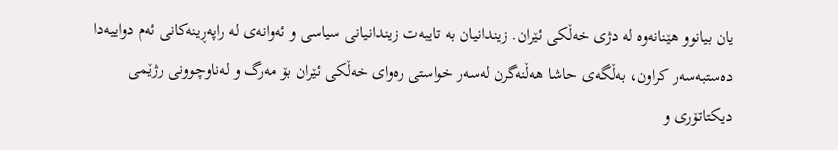یان بیانوو هێنانەوە لە دژی خەڵکی ئێران. زیندانیان بە تایبەت زیندانیانی سیاسی و ئەوانەی لە راپەڕینەکانی ئەم دواییەدا دەستبەسەر کراون، بەڵگەی حاشا هەڵنەگرن لەسەر خواستی رەوای خەڵکی ئێران بۆ مەرگ و لەناوچوونی رژێمی دیکتاتۆری و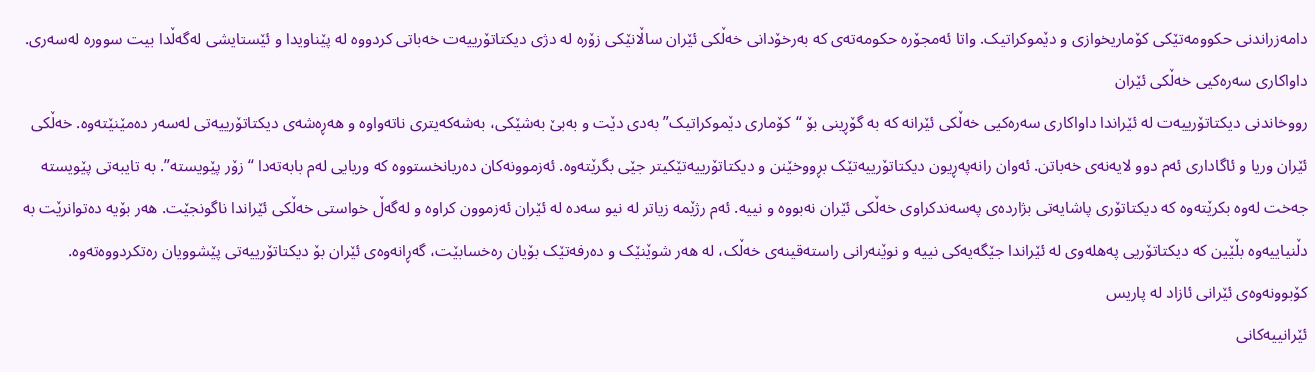دامەزراندنی حکوومەتێکی کۆماریخوازی و دێموکراتیک. واتا ئەمجۆرە حکومەتەی کە بەرخۆدانی خەڵکی ئێران ساڵانێکی زۆرە لە دژی دیکتاتۆرییەت خەباتی کردووە لە پێناویدا و ئێستایشی لەگەڵدا بیت سوورە لەسەری.
داواکاری سەرەکیی خەڵکی ئێران
رووخاندنی دیکتاتۆرییەت لە ئێراندا داواکاری سەرەکیی خەڵکی ئێرانە کە بە گۆڕینی بۆ “کۆماری دێموکراتیک” بەدی دێت و بەبێ بەشێکی، بەشەکەیتری ناتەواوە و هەڕەشەی دیکتاتۆرییەتی لەسەر دەمێنێتەوە. خەڵکی ئێران وریا و ئاگاداری ئەم دوو لایەنەی خەباتن. ئەوان رانەپەڕیون دیکتاتۆرییەتێک بڕووخێنن و دیکتاتۆرییەتێکیتر جێی بگرێتەوە. ئەزموونەکان دەریانخستووە کە وریایی لەم بابەتەدا “زۆر پێویستە”. بە تایبەتی پێویستە جەخت لەوە بکرێتەوە کە دیکتاتۆری پاشایەتی بژاردەی پەسەندکراوی خەڵکی ئێران نەبووە و نییە. ئەم رژێمە زیاتر لە نیو سەدە لە ئێران ئەزموون کراوە و لەگەڵ خواستی خەڵکی ئێراندا ناگونجێت. هەر بۆیە دەتوانرێت بە دڵنیاییەوە بڵێین کە دیکتاتۆریی پەهلەوی لە ئێراندا جێگەیەکی نییە و نوێنەرانی راستەقینەی خەڵک، لە هەر شوێنێک و دەرفەتێک بۆیان رەخسابێت، گەڕانەوەی ئێران بۆ دیکتاتۆرییەتی پێشوویان رەتکردووەتەوە.
کۆبوونەوەی ئێرانی ئازاد لە پاریس
ئێرانییەکانی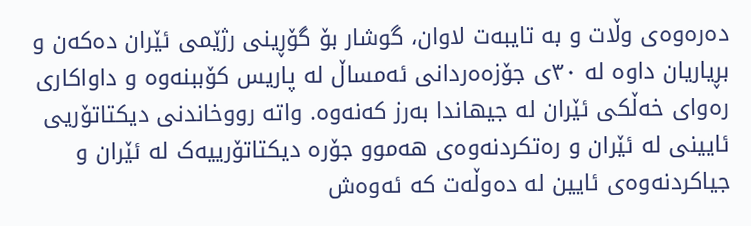دەرەوەی وڵات و بە تایبەت لاوان، گوشار بۆ گۆڕینی رژێمی ئێران دەکەن و بڕیاریان داوە لە ٣٠ی جۆزەەردانی ئەمساڵ لە پاریس کۆببنەوە و داواکاری رەوای خەڵکی ئێران لە جیهاندا بەرز کەنەوە. واتە رووخاندنی دیکتاتۆریی ئایینی لە ئێران و رەتکردنەوەی هەموو جۆرە دیکتاتۆرییەک لە ئێران و جیاکردنەوەی ئایین لە دەوڵەت کە ئەوەش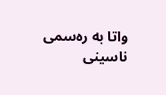واتا بە رەسمی ناسینی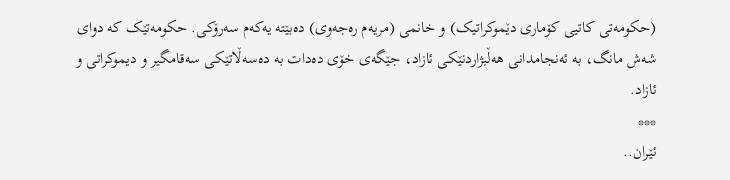(حکومەتی کاتیی کۆماری دێموکراتیک) و خانمی (مریەم رەجەوی) دەبێتە یەکەم سەرۆکی. حکومەتێک کە دوای شەش مانگ، بە ئەنجامدانی هەڵبژاردنێکی ئازاد، جێگەی خۆی دەدات بە دەسەڵاتێکی سەقامگیر و دیموکراتی و ئازاد.
***
ئێران..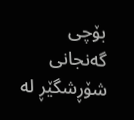بۆچی گەنجانی شۆڕشگێڕ لە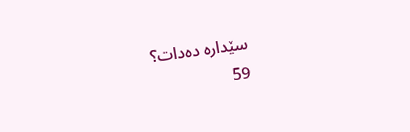سێدارە دەدات؟
59